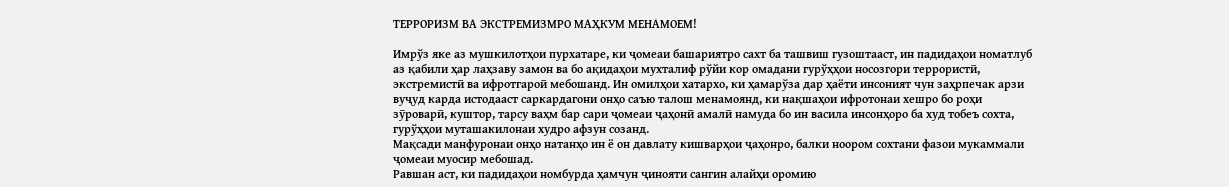ТЕРРОРИЗМ ВА ЭКСТРЕМИЗМРО МАҲКУМ МЕНАМОЕМ!

Имрўз яке аз мушкилотҳои пурхатаре, ки ҷомеаи башариятро сахт ба ташвиш гузоштааст, ин падидаҳои номатлуб аз қабили ҳар лаҳзаву замон ва бо ақидаҳои мухталиф рўйи кор омадани гурўҳҳои носозгори террористӣ, экстремистӣ ва ифротгароӣ мебошанд. Ин омилҳои хатархо, ки ҳамарўза дар ҳаёти инсоният чун заҳрпечак арзи вуҷуд карда истодааст саркардагони онҳо саъю талош менамоянд, ки нақшаҳои ифротонаи хешро бо роҳи зӯроварӣ, куштор, тарсу ваҳм бар сари ҷомеаи ҷаҳонӣ амалӣ намуда бо ин васила инсонҳоро ба худ тобеъ сохта, гурўҳҳои муташакилонаи худро афзун созанд.
Мақсади манфуронаи онҳо натанҳо ин ё он давлату кишварҳои ҷаҳонро, балки ноором сохтани фазои мукаммали ҷомеаи муосир мебошад.
Равшан аст, ки падидаҳои номбурда ҳамчун ҷинояти сангин алайҳи оромию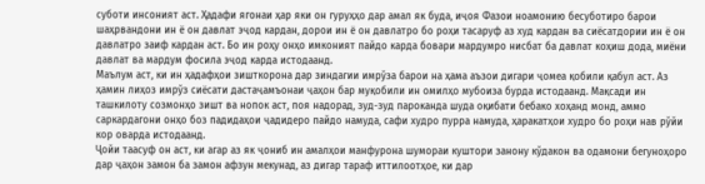суботи инсоният аст. Ҳадафи ягонаи ҳар яки он гуруҳҳо дар амал як буда, иҷоя Фазои ноамонию бесуботиро барои шаҳрвандони ин ё он давлат эҷод кардан, дорои ин ё он давлатро бо роҳи тасаруф аз худ кардан ва сиёсатдории ин ё он давлатро заиф кардан аст. Бо ин роҳу онҳо имконият пайдо карда бовари мардумро нисбат ба давлат коҳиш дода, миёни давлат ва мардум фосила эҷод карда истодаанд.
Маълум аст, ки ин ҳадафҳои зишткорона дар зиндагии имрўза барои на ҳама аъзои дигари ҷомеа қобили қабул аст. Аз ҳамин лиҳоз имрўз сиёсати дастаҷамъонаи ҷаҳон бар муқобили ин омилҳо мубоиза бурда истодаанд. Мақсади ин ташкилоту созмонҳо зишт ва нопок аст, поя надорад, зуд-зуд пароканда шуда оқибати бебако хоҳанд монд, аммо саркардагони онҳо боз падидаҳои ҷадидеро пайдо намуда, сафи худро пурра намуда, ҳаракатҳои худро бо роҳи нав рўйи кор оварда истодаанд.
Ҷойи таасуф он аст, ки агар аз як ҷониб ин амалҳои манфурона шумораи куштори занону кўдакон ва одамони бегуноҳоро дар ҷаҳон замон ба замон афзун мекунад, аз дигар тараф иттилоотҳое, ки дар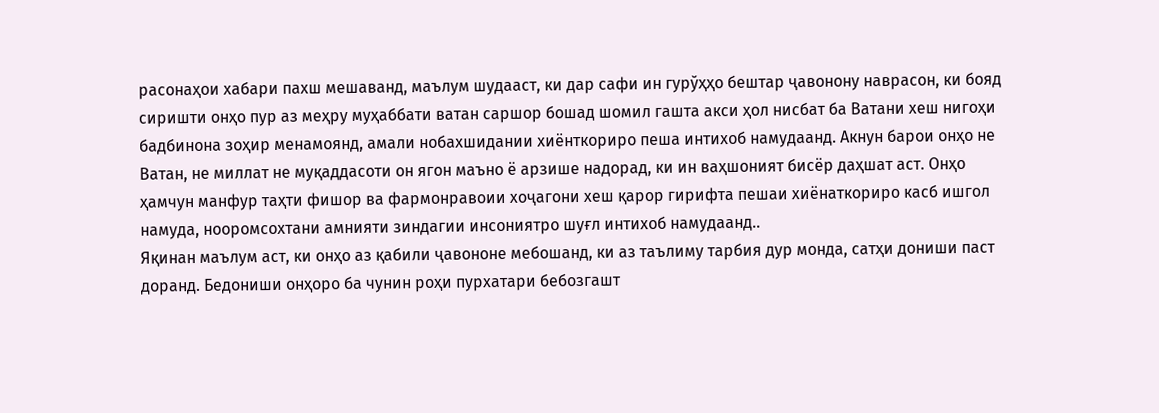расонаҳои хабари пахш мешаванд, маълум шудааст, ки дар сафи ин гурўҳҳо бештар ҷавонону наврасон, ки бояд сиришти онҳо пур аз меҳру муҳаббати ватан саршор бошад шомил гашта акси ҳол нисбат ба Ватани хеш нигоҳи бадбинона зоҳир менамоянд, амали нобахшидании хиёнткориро пеша интихоб намудаанд. Акнун барои онҳо не Ватан, не миллат не муқаддасоти он ягон маъно ё арзише надорад, ки ин ваҳшоният бисёр даҳшат аст. Онҳо ҳамчун манфур таҳти фишор ва фармонравоии хоҷагони хеш қарор гирифта пешаи хиёнаткориро касб ишгол намуда, нооромсохтани амнияти зиндагии инсониятро шуғл интихоб намудаанд..
Яқинан маълум аст, ки онҳо аз қабили ҷавононе мебошанд, ки аз таълиму тарбия дур монда, сатҳи дониши паст доранд. Бедониши онҳоро ба чунин роҳи пурхатари бебозгашт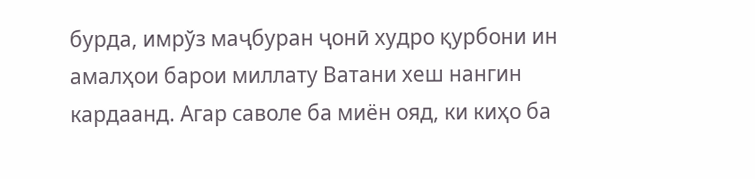бурда, имрўз маҷбуран ҷонӣ худро қурбони ин амалҳои барои миллату Ватани хеш нангин кардаанд. Агар саволе ба миён ояд, ки киҳо ба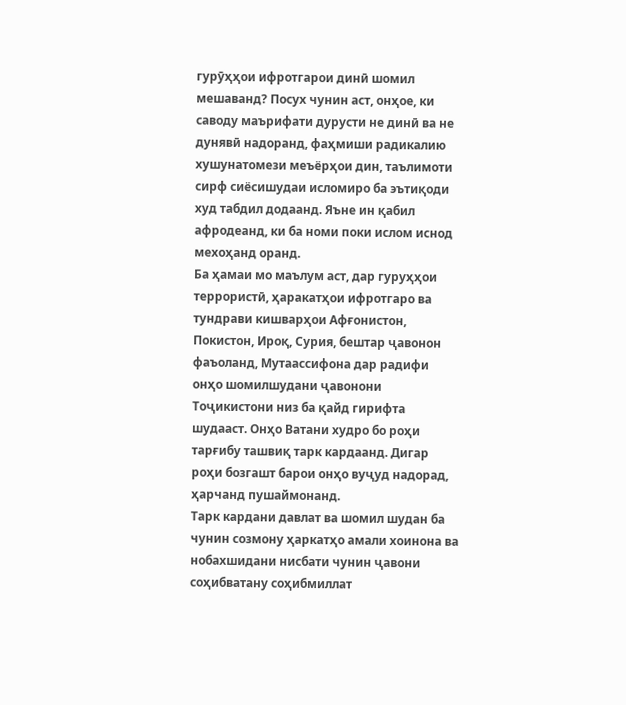гурӯҳҳои ифротгарои динӣ шомил мешаванд? Посух чунин аст, онҳое, ки саводу маърифати дурусти не динӣ ва не дунявӣ надоранд, фаҳмиши радикалию хушунатомези меъёрҳои дин, таълимоти сирф сиёсишудаи исломиро ба эътиқоди худ табдил додаанд. Яъне ин қабил афродеанд, ки ба номи поки ислом иснод мехоҳанд оранд.
Ба ҳамаи мо маълум аст, дар гуруҳҳои террористӣ, ҳаракатҳои ифротгаро ва тундрави кишварҳои Афғонистон, Покистон, Ироқ, Сурия, бештар ҷавонон фаъоланд, Мутаассифона дар радифи онҳо шомилшудани ҷавонони Тоҷикистони низ ба қайд гирифта шудааст. Онҳо Ватани худро бо роҳи тарғибу ташвиқ тарк кардаанд. Дигар роҳи бозгашт барои онҳо вуҷуд надорад, ҳарчанд пушаймонанд.
Тарк кардани давлат ва шомил шудан ба чунин созмону ҳаркатҳо амали хоинона ва нобахшидани нисбати чунин ҷавони соҳибватану соҳибмиллат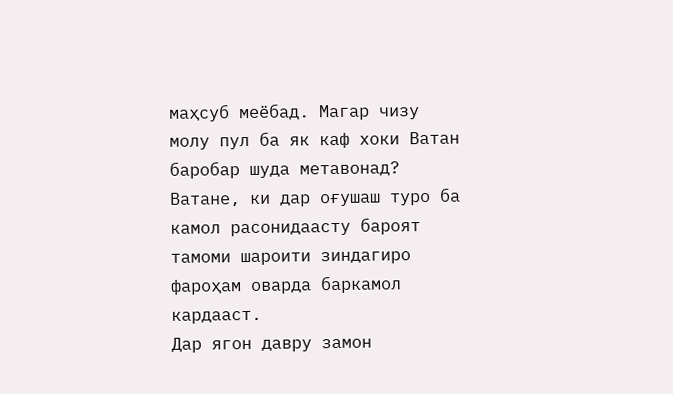маҳсуб меёбад. Магар чизу молу пул ба як каф хоки Ватан баробар шуда метавонад? Ватане, ки дар оғушаш туро ба камол расонидаасту бароят тамоми шароити зиндагиро фароҳам оварда баркамол кардааст.
Дар ягон давру замон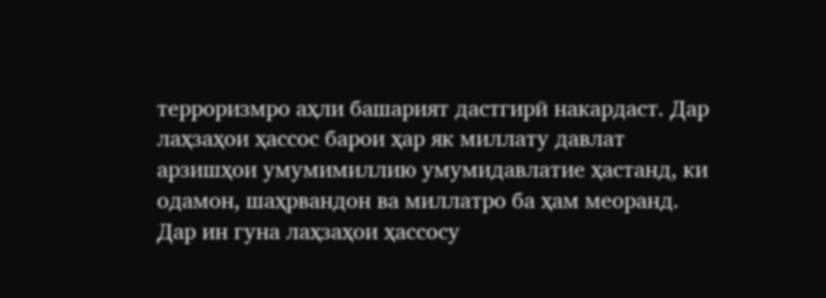терроризмро аҳли башарият дастгирӣ накардаст. Дар лаҳзаҳои ҳассос барои ҳар як миллату давлат арзишҳои умумимиллию умумидавлатие ҳастанд, ки одамон, шаҳрвандон ва миллатро ба ҳам меоранд. Дар ин гуна лаҳзаҳои ҳассосу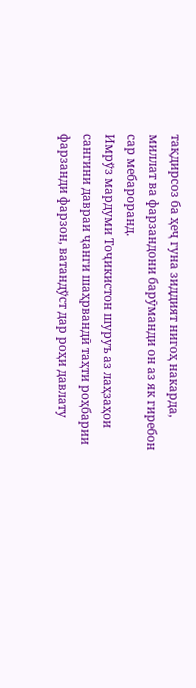тақдирсоз ба ҳеҷ гуна зиддият нигоҳ накарда, миллат ва фарзандони барӯманди он аз як гиребон сар мебароранд.
Имрўз мардуми Тоҷикистон шуруъ аз лаҳзаҳои сангини давраи ҷанги шаҳрвандӣ таҳти роҳбарии фарзанди фарзон, ватандўст дар роҳи давлату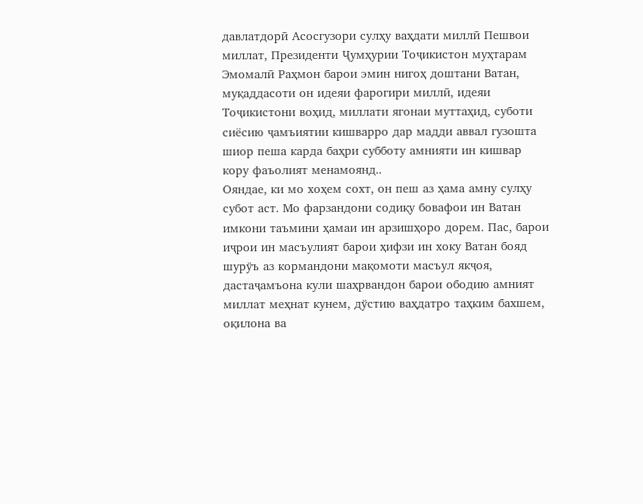давлатдорӣ Асосгузори сулҳу ваҳдати миллӣ Пешвои миллат, Президенти Ҷумҳурии Тоҷикистон муҳтарам Эмомалӣ Раҳмон барои эмин нигоҳ доштани Ватан, муқаддасоти он идеяи фарогири миллӣ, идеяи Тоҷикистони воҳид, миллати ягонаи муттаҳид, суботи сиёсию ҷамъиятии кишварро дар мадди аввал гузошта шиор пеша карда баҳри субботу амнияти ин кишвар кору фаъолият менамоянд..
Ояндае, ки мо хоҳем сохт, он пеш аз ҳама амну сулҳу субот аст. Мо фарзандони содиқу бовафои ин Ватан имкони таъмини ҳамаи ин арзишҳоро дорем. Пас, барои иҷрои ин масъулият барои ҳифзи ин хоку Ватан бояд шурўъ аз кормандони мақомоти масъул якҷоя, дастаҷамъона кули шаҳрвандон барои ободию амният миллат меҳнат кунем, дўстию ваҳдатро таҳким бахшем, оқилона ва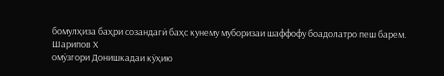бомулҳиза баҳри созандагӣ баҳс кунему муборизаи шаффофу боадолатро пеш барем.
Шарипов Х
омӯзгори Донишкадаи кӯҳию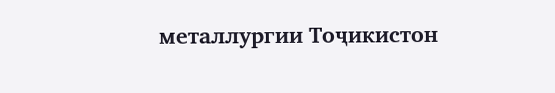металлургии Тоҷикистон